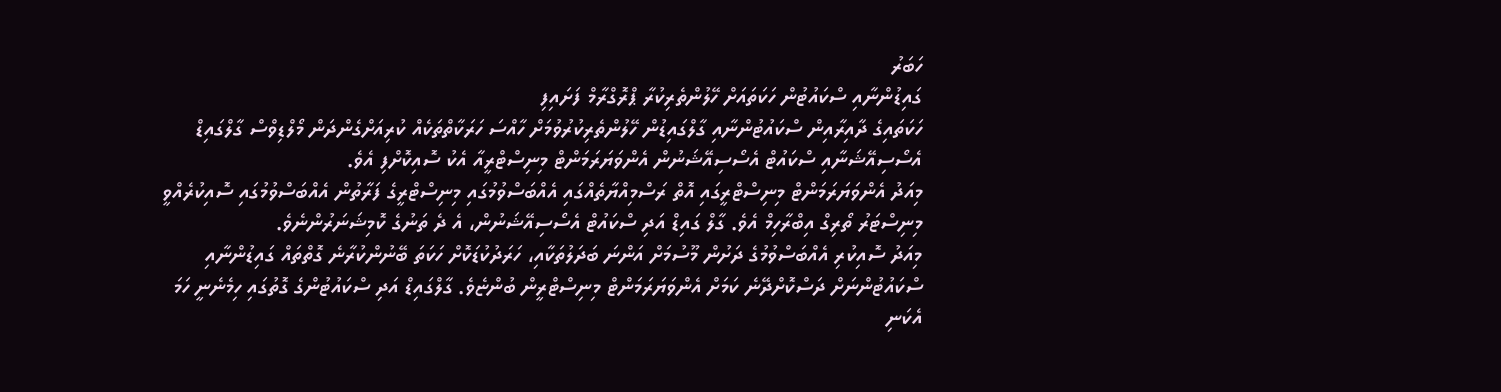ހަބަރު
ގައިޑުންނާއި ސްކައުޓުން ހަކަތައަށް ހޭލުންތެރިކުރާ ޕްރޮގްރާމް ފަށައިފި
ހަކަތައިގެ ދާއިރާއިން ސްކައުޓުންނާއި ގާލްގައިޑުން ހޭލުންތެރިކުރުވުމަށް ހާއްސަ ހަރަކާތްތަކެއް ކުރިއަށްގެންދަން މޯލްޑިވްސް ގާލްގައިޑް އެސޯސިއޭޝަނާއި ސްކައުޓް އެސޯސިއޭޝަނުން އެންވަޔަރަމަންޓް މިނިސްޓްރީއާ އެކު ސޮއިކޮށްފި އެވެ.
މިއަދު އެންވަޔަރަމަންޓް މިނިސްޓްރީގައި އޮތް ރަސްމިއްޔާތެއްގައި އެއްބަސްވުމުގައި މިނިސްޓްރީގެ ފަރާތުން އެއްބަސްވުމުގައި ސޮއިކުރެއްވީ މިނިސްޓަރު ތޯރިގް އިބްރާހިމް އެވެ. ގާލް ގައިޑް އަދި ސްކައުޓް އެސޯސިއޭޝަނުން، އެ ދެ ތަނުގެ ކޮމިޝަނަރުންނެވެ.
މިއަދު ސޮއިކުރި އެއްބަސްވުމުގެ ދަށުން މޫސުމަށް އަންނަ ބަދަލުތަކާއި، ހަރަދުކުޑަކޮށް ހަކަތަ ބޭނުންކުރާނެ ގޮތްތައް ގައިޑުންނާއި ސްކައުޓުންނަށް ދަސްކޮށްދޭނެ ކަމަށް އެންވަޔަރަމަންޓް މިނިސްޓްރީން ބުންޏެވެ. ގާލްގައިޑް އަދި ސްކައުޓުންގެ ގޮތުގައި ހިމެނެނީ ހަމަ އެކަނި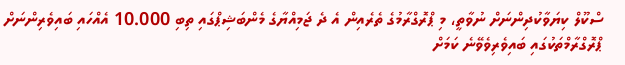ސްކޫލް ކިޔަވާކުދިންނަށް ނުވާތީ، މި ޕްރޮގްރާމުގެ ތެރެއިން އެ ދެ ޖަމިއްޔާގެ މެންބަޝިޕްގައި ތިބި 10.000 އެއްހައި ބައިވެރިންނަށް ޕްރޮގްރާމްތަކުގައި ބައިވެރިވެވޭނެ ކަމަށް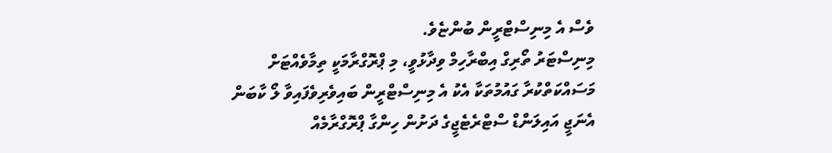ވެސް އެ މިނިސްޓްރީން ބުންޏެވެ.
މިނިސްޓަރު ތޯރިގް އިބްރާހިމް ވިދާޅުވީ، މި ޕްރޮގްރާމަކީ ތިމާވެއްޓަށް މަސައްކަތްކުރާ ގައުމުތަކާ އެކު އެ މިނިސްޓްރީން ބައިވެރިވެފައިވާ ލޯ ކާބަން އެނަޖީ އައިލަންޑް ސްޓްރެޓެޖީގެ ދަށުން ހިންގާ ޕްރޮގްރާމެއް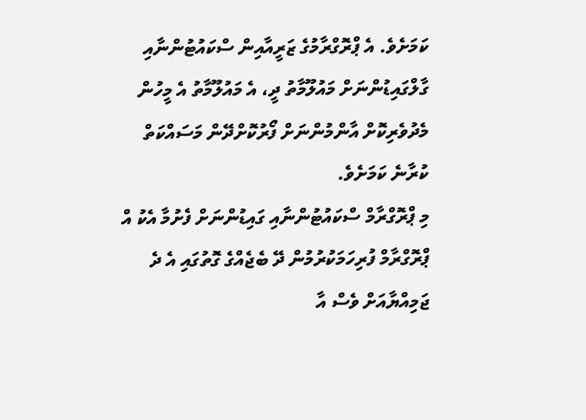ކަމަށެވެ. އެ ޕްރޮގްރާމުގެ ޒަރީއާއިން ސްކައުޓުންނާއި ގާލްގައިޑުންނަށް މައުލޫމާތު ދީ، އެ މައުލޫމާތު އެ މީހުން މެދުވެރިކޮށް އާންމުންނަށް ފޯރުކޮށްދޭން މަސައްކަތް ކުރާނެ ކަމަށެވެ.
މި ޕްރޮގްރާމް ސްކައުޓުންނާއި ގައިޑުންނަށް ފެށުމާ އެކު އް ޕްރޮގްރާމް ފުރިހަމަކުރުމުން ދޭ ބެޖެއްގެ ގޮތުގައި އެ ދެ ޖަމިއްޔާއަށް ވެސް އާ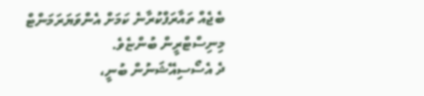ބެޖެއް ތައާރަފްކުރާނެ ކަމަށް އެންވަޔަރަމަންޓް މިނިސްޓްރީން ބުންޏެވެ.
ދެ އެސޯސިއޭޝަނުން ބުނީ،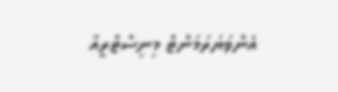އެންވަޔަރަމަންޓް މިނިސްޓްރީއާ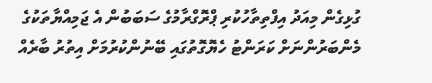ގުޅިގެން މިއަދު އިފްތިތާހުކުރި ޕްރޮގްރާމުގެ ސަބަބުން އެ ޖަމިއްޔާތަކުގެ މެންބަރުންނަށް ކަރަންޓު ހެޔޮގޮތުގައި ބޭނުންކުރުމަށް އިތުރު ބާރެއް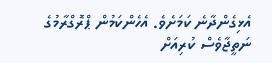އެޅިގެންދާނެ ކަމަށެވެ. އެހެންކަމުން ޕްރޮގްރާމުގެ ނަތީޖާވެސް ކުރިއަށް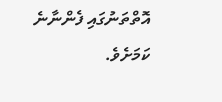އޮތްތަނުގައި ފެންނާނެ ކަމަށެވެ.